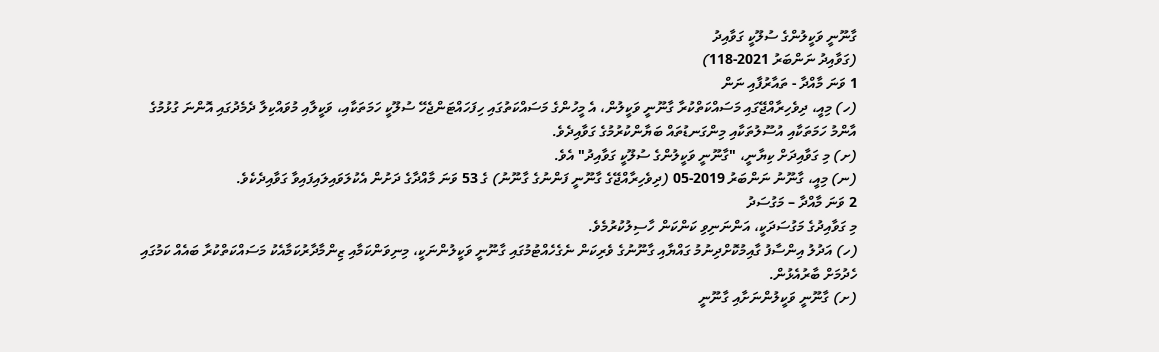ގާނޫނީ ވަކީލުންގެ ސުލޫކީ ގަވާއިދު
(ގަވާއިދު ނަންބަރު 2021-118)
1 ވަނަ މާއްދާ - ތައާރުފާއި ނަން
(ހ) މިއީ، ދިވެހިރާއްޖޭގައި މަސައްކަތްކުރާ ގާނޫނީ ވަކީލުން، އެ މީހުންގެ މަސައްކަތުގައި ހިފަހައްޓަންޖެހޭ ސުލޫކީ ހަމަތަކާއި، ވަކީލާއި މުވައްކިލާ ދެމެދުގައި އޮންނަ ގުޅުމުގެ އާންމު ހަމަތަކާއި އުސޫލުތަކާއި މިންގަނޑުތައް ބަޔާންކުރުމުގެ ގަވާއިދެވެ.
(ށ) މި ގަވާއިދަށް ކިޔާނީ، "ގާނޫނީ ވަކީލުންގެ ސުލޫކީ ގަވާއިދު" އެވެ.
(ނ) މިއީ، ގާނޫނު ނަންބަރު 2019-05 (ދިވެހިރާއްޖޭގެ ގާނޫނީ ފަންނުގެ ގާނޫނު) ގެ 53 ވަނަ މާއްދާގެ ދަށުން އެކުލަވައިލައިފައިވާ ގަވާއިދެކެވެ.
2 ވަނަ މާއްދާ – މަގުސަދު
މި ގަވާއިދުގެ މަގުސަދަކީ، އަންނަނިވި ކަންކަން ހާސިލުކުރުމެވެ.
(ހ) އަދުލު އިންސާފު ގާއިމުކޮށްދިނުމު ގައްޔާއި ގާނޫނުގެ ވެރިކަން ނެގެހެއްޓުމުގައި ގާނޫނީ ވަކީލުންނަކީ، މިނިވަންކަމާއި ޒިންމާދާރުކަމާއެކު މަސައްކަތްކުރާ ބައެއް ކަމުގައި ހެދުމަށް ބާރުއެޅުން.
(ށ) ގާނޫނީ ވަކީލުންނަށާއި ގާނޫނީ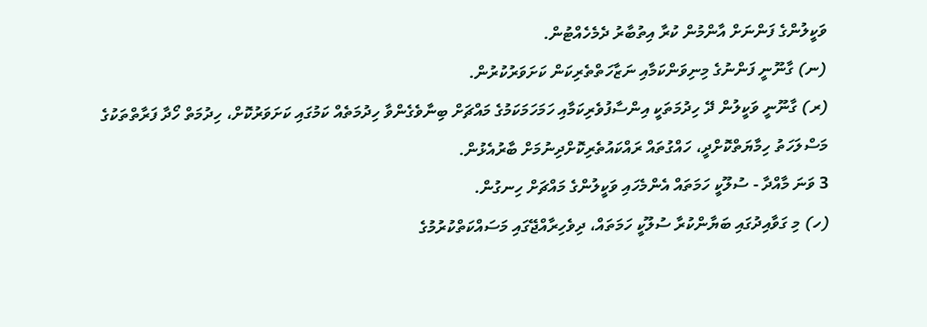ވަކީލުންގެ ފަންނަށް އާންމުން ކުރާ އިތުބާރު ދެމެހެއްޓުން.
(ނ) ގާނޫނީ ފަންނުގެ މިނިވަންކަމާއި ނަޒާހަތްތެރިކަން ކަށަވަރުކުރުން.
(ރ) ގާނޫނީ ވަކީލުން ދޭ ހިދުމަތަކީ އިންސާފުވެރިކަމާއި ހަމަހަމަކަމުގެ މައްޗަށް ބިނާވެގެންވާ ހިދުމަތެއް ކަމުގައި ކަށަވަރުކޮށް، ހިދުމަތް ހޯދާ ފަރާތްތަކުގެ މަސްލަހަތު ހިމާޔަތްކޮށްދީ، ހައްގުތައް ރައްކައުތެރިކޮށްދިނުމަށް ބާރުއެޅުން.
3 ވަނަ މާއްދާ - ސުލޫކީ ހަމަތައް އެންމެހައި ވަކީލުންގެ މައްޗަށް ހިނގުން.
(ހ) މި ގަވާއިދުގައި ބަޔާންކުރާ ސުލޫކީ ހަމަތައް، ދިވެހިރާއްޖޭގައި މަސައްކަތްކުރުމުގެ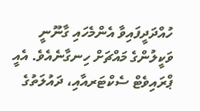ހުއްދަދީފައިވާ އެންމެހައި ގާނޫނީ ވަކީލުންގެ މައްޗަށް ހިނގާނެއެވެ. އެއީ ޕްރައިވެޓް ސެކްޓަރއާއި، ދައުލަތުގެ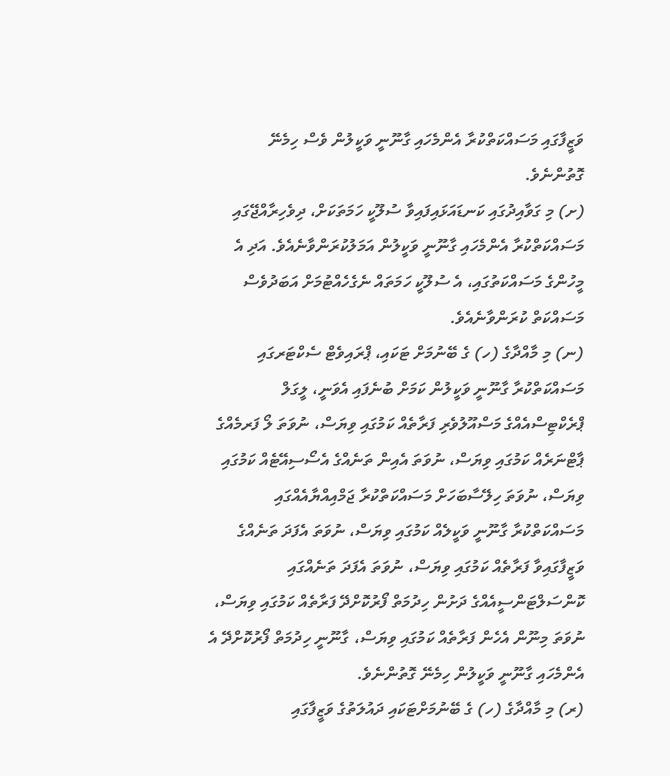ވަޒީފާގައި މަސައްކަތްކުރާ އެންމެހައި ގާނޫނީ ވަކީލުން ވެސް ހިމެނޭ ގޮތުންނެވެ.
(ށ) މި ގަވާއިދުގައި ކަނޑައަޅައިފައިވާ ސުލޫކީ ހަމަތަކަށް، ދިވެހިރާއްޖޭގައި މަސައްކަތްކުރާ އެންމެހައި ގާނޫނީ ވަކީލުން އަމަލުކުރަންވާނެއެވެ. އަދި އެ މީހުންގެ މަސައްކަތުގައި، އެ ސުލޫކީ ހަމަތައް ނެގެހެއްޓުމަށް އަބަދުވެސް މަސައްކަތް ކުރަންވާނެއެވެ.
(ނ) މި މާއްދާގެ (ހ) ގެ ބޭނުމަށް ޓަކައި، ޕްރައިވެޓް ސެކްޓަރގައި މަސައްކަތްކުރާ ގާނޫނީ ވަކީލުން ކަމަށް ބުނެފައި އެވަނީ، ލީގަލް ޕްރެކްޓިސްއެއްގެ މަސްއޫލުވެރި ފަރާތެއް ކަމުގައި ވިޔަސް، ނުވަތަ ލޯ ފަރމެއްގެ ޕާޓްނަރެއް ކަމުގައި ވިޔަސް، ނުވަތަ އެއިން ތަނެއްގެ އެސޯސިއޭޓެއް ކަމުގައި ވިޔަސް، ނުވަތަ ހިލޭސާބަހަށް މަސައްކަތްކުރާ ޖަމްއިއްޔާއެއްގައި މަސައްކަތްކުރާ ގާނޫނީ ވަކީލެއް ކަމުގައި ވިޔަސް، ނުވަތަ އެފަދަ ތަނެއްގެ ވަޒީފާގައިވާ ފަރާތެއް ކަމުގައި ވިޔަސް، ނުވަތަ އެފަދަ ތަނެއްގައި ކޮންސަލްޓަންސީއެއްގެ ދަށުން ހިދުމަތް ފޯރުކޮށްދޭ ފަރާތެއް ކަމުގައި ވިޔަސް، ނުވަތަ މިނޫން އެހެން ފަރާތެއް ކަމުގައި ވިޔަސް، ގާނޫނީ ހިދުމަތް ފޯރުކޮށްދޭ އެ އެންމެހައި ގާނޫނީ ވަކީލުން ހިމެނޭ ގޮތުންނެވެ.
(ރ) މި މާއްދާގެ (ހ) ގެ ބޭނުމަށްޓަކައި ދައުލަތުގެ ވަޒީފާގައި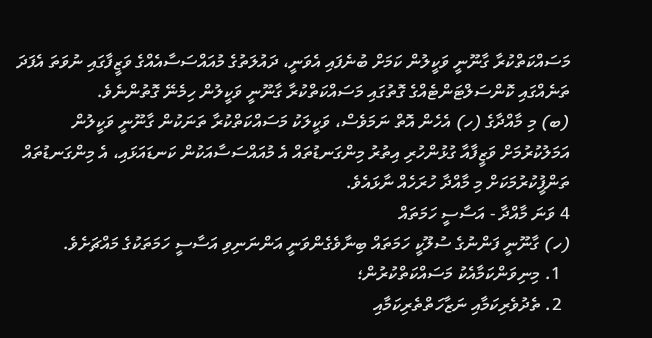މަސައްކަތްކުރާ ގާނޫނީ ވަކީލުން ކަމަށް ބުނެފައި އެވަނީ، ދައުލަތުގެ މުއައްސަސާއެއްގެ ވަޒީފާގައި ނުވަތަ އެފަދަ ތަނެއްގައި ކޮންސަލްޓަންޓެއްގެ ގޮތުގައި މަސައްކަތްކުރާ ގާނޫނީ ވަކީލުން ހިމެނޭ ގޮތުންނެވެ.
(ބ) މި މާއްދާގެ (ހ) އެހެން އޮތް ނަމަވެސް، ވަކީލަކު މަސައްކަތްކުރާ ތަނަކުން ގާނޫނީ ވަކީލުން އަމަލުކުރުމަށް ވަޒީފާއާ ގުޅުންހުރި އިތުރު މިންގަނޑުތައް އެ މުއައްސަސާއަކުން ކަނޑައަޅައި، އެ މިންގަނޑުތައް ތަންފީުކުރުމަކަށް މި މާއްދާ ހުރަހެއް ނާޅައެވެ.
4 ވަނަ މާއްދާ - އަސާސީ ހަމަތައް
(ހ) ގާނޫނީ ފަންނުގެ ސުލޫކީ ހަމަތައް ބިނާވެގެންވަނީ އަންނަނިވި އަސާސީ ހަމަތަކުގެ މައްޗަށެވެ.
  1. މިނިވަންކަމާއެކު މަސައްކަތްކުރުން؛
  2. ތެދުވެރިކަމާއި ނަޒާހަތްތެރިކަމާއި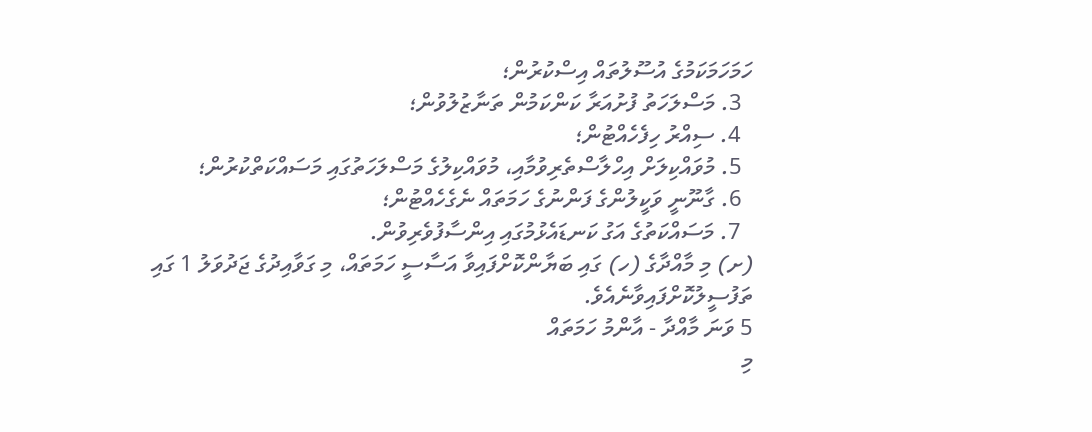ހަމަހަމަކަމުގެ އުސޫލުތައް އިސްކުރުން؛
  3. މަސްލަހަތު ފުށުއަރާ ކަންކަމުން ތަނާޒުލުވުން؛
  4. ސިއްރު ހިފެހެއްޓުން؛
  5. މުވައްކިލަށް އިހްލާސްތެރިވުމާއި، މުވައްކިލުގެ މަސްލަހަތުގައި މަސައްކަތްކުރުން؛
  6. ގާނޫނީ ވަކީލުންގެ ފަންނުގެ ހަމަތައް ނެގެހެއްޓުން؛
  7. މަސައްކަތުގެ އަގު ކަނޑައެޅުމުގައި އިންސާފުވެރިވުން.
(ށ) މި މާއްދާގެ (ހ) ގައި ބަޔާންކޮށްފައިވާ އަސާސީ ހަމަތައް، މި ގަވާއިދުގެ ޖަދުވަލު 1 ގައި ތަފުސީލުކޮށްފައިވާނެއެވެ.
5 ވަނަ މާއްދާ - އާންމު ހަމަތައް
މި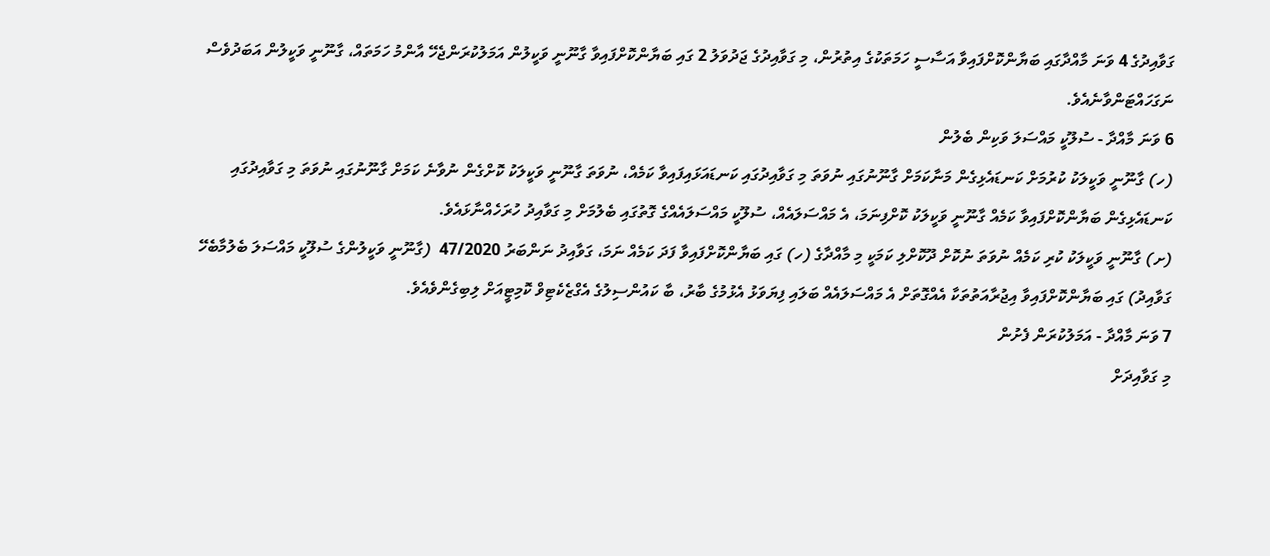ގަވާއިދުގެ 4 ވަނަ މާއްދާގައި ބަޔާންކޮށްފައިވާ އަސާސީ ހަމަތަކުގެ އިތުރުން، މި ގަވާއިދުގެ ޖަދުވަލު 2 ގައި ބަޔާންކޮށްފައިވާ ގާނޫނީ ވަކީލުން އަމަލުކުރަންޖެހޭ އާންމު ހަމަތައް، ގާނޫނީ ވަކީލުން އަބަދުވެސް ނަގަހައްޓަންވާނެއެވެ.
6 ވަނަ މާއްދާ - ސުލޫކީ މައްސަލަ ވަކިން ބެލުން
(ހ) ގާނޫނީ ވަކީލަކު ކުރުމަށް ކަނޑައެޅިގެން މަނާކަމަށް ގާނޫނުގައި ނުވަތަ މި ގަވާއިދުގައި ކަނޑައަޅައިފައިވާ ކަމެއް، ނުވަތަ ގާނޫނީ ވަކީލަކު ކޮށްގެން ނުވާނެ ކަމަށް ގާނޫނުގައި ނުވަތަ މި ގަވާއިދުގައި ކަނޑައެޅިގެން ބަޔާންކޮށްފައިވާ ކަމެއް ގާނޫނީ ވަކީލަކު ކޮށްފިނަމަ، އެ މައްސަލައެއް، ސުލޫކީ މައްސަލައެއްގެ ގޮތުގައި ބެލުމަށް މި ގަވާއިދު ހުރަހެއްނާޅައެވެ.
(ށ) ގާނޫނީ ވަކީލަކު ކުރި ކަމެއް ނުވަތަ ނުކޮށް ދޫކޮށްލި ކަމަކީ މި މާއްދާގެ (ހ) ގައި ބަޔާންކޮށްފައިވާ ފަދަ ކަމެއް ނަމަ، ގަވާއިދު ނަންބަރު 47/2020  (ގާނޫނީ ވަކީލުންގެ ސުލޫކީ މައްސަލަ ބެލުމާބެހޭ ގަވާއިދު) ގައި ބަޔާންކޮށްފައިވާ އިޖުރާއަތުތަކާ އެއްގޮތަށް އެ މައްސަލައެއް ބަލައި ފިޔަވަޅު އެޅުމުގެ ބާރު، ބާ ކައުންސިލުގެ އެގްޒެކެޓިވް ކޮމިޓީއަށް ލިބިގެންވެއެވެ.
7 ވަނަ މާއްދާ - އަމަލުކުރަން ފެށުން
މި ގަވާއިދަށް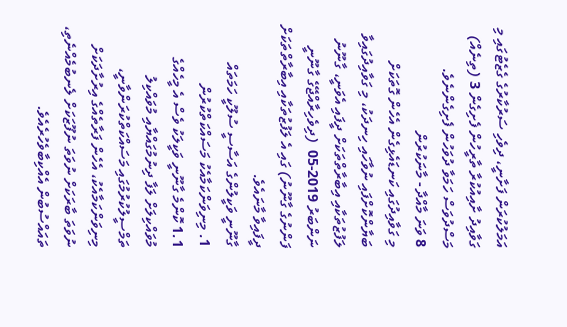އަމަލުކުރަން ފަށާނީ، ދިވެހި ސަރުކާރުގެ ގެޒެޓުގައި މި ގަވާއިދު ށާއިއުކުރާ ތާރީހުން ފެށިގެން 3 (ތިނެއް) މަސްދުވަސް ހަމަވާ ދުވަހުން ފެށިގެންނެވެ.
8 ވަނަ މާއްދާ - މާނަކުރުން
މި ގަވާއިދުގައި ކަނޑައެޅިގެން އެހެން ގޮތަކަށް ބަޔާންކޮށްފައި ނުވާހައި ހިނދަކު، މި ގަވާއިދުގައިވާ ލަފުޒުތަކާއި އިބާރާތްތަކަށް ދީފައި އެވަނީ، ގާނޫނު ނަންބަރު 2019-05  (ދިވެހިރާއްޖޭގެ ގާނޫނީ ފަންނުގެ ގާނޫނު) ގައި އެ ލަފުޒުތަކާއި އިބާރާތްތަކަށް ދީފައިވާ މާނައެވެ.
ގާނޫނީ ވަކީލުންގެ އަސާސީ ސުލޫކީ ހަމަތައް
1. މިނިވަންކަމާއެކު މަސައްކަތްކުރުން
1.1 ކޮންމެ ގާނޫނީ ވަކީލަކު ވެސް އެ މީހެއްގެ މުވައްކިލަށް ލަފާ ދިނުމުގައްޔާއި މުވައްކިލު ތަމްސީލުކުރުމުގައި މަސައްކަތްކުރަންވާނީ، މިނިވަންކަމާއެކު، އެހެން ފަރާތެއްގެ އިރުށާދަކަށް ނުވަތަ ބާރަކަށް ނުވަތަ ނުފޫޒަކަށް ލެނބުމެއްނެތި، ތައައްސުބުން އެއްކިބާވެހުރެއެވެ.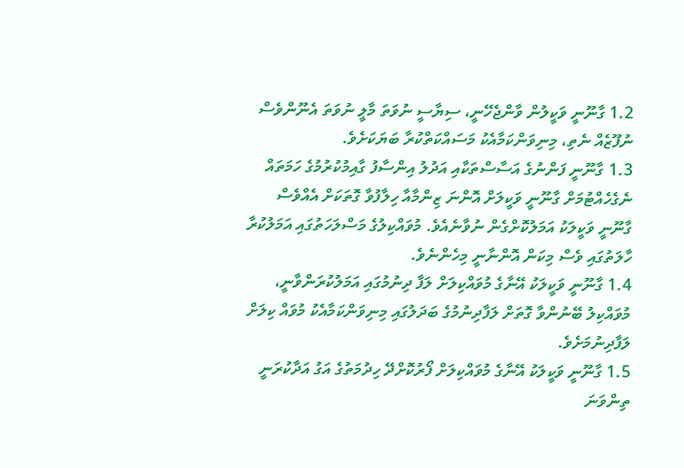1.2 ގާނޫނީ ވަކީލުން ވާންޖެހޭނީ، ސިޔާސީ ނުވަތަ މާލީ ނުވަތަ އެނޫންވެސް ނުފޫޒެއް ނެތި، މިނިވަންކަމާއެކު މަސައްކަތްކުރާ ބަޔަކަށެވެ.
1.3 ގާނޫނީ ފަންނުގެ އަސާސްތަކާއި އަދުލު އިންސާފު ގާއިމުކުރުމުގެ ހަމަތައް ނެގެހެއްޓުމަށް ގާނޫނީ ވަކީލަށް އޮންނަ ޒިންމާއާ ހިލާފުވާ ގޮތަކަށް އެއްވެސް ގާނޫނީ ވަކީލަކު އަމަލުކޮށްގެން ނުވާނެއެވެ. މުވައްކިލުގެ މަސްލަހަތުގައި އަމަލުކުރާ ހާލަތުގައި ވެސް މިކަން އޮންނާނީ މިހެންނެވެ.
1.4 ގާނޫނީ ވަކީލަކު އޭނާގެ މުވައްކިލަށް ލަފާ ދިނުމުގައި އަމަލުކުރަންވާނީ، މުވައްކިލު ބޭނުންވާ ގޮތަށް ލަފާދިނުމުގެ ބަދަލުގައި މިނިވަންކަމާއެކު މުވައް ކިލަށް ލަފާދިނުމަށެވެ.
1.5 ގާނޫނީ ވަކީލަކު އޭނާގެ މުވައްކިލަށް ފޯރުކޮށްދޭ ހިދުމަތުގެ އަގު އަދާކުރަނީ ތިންވަނަ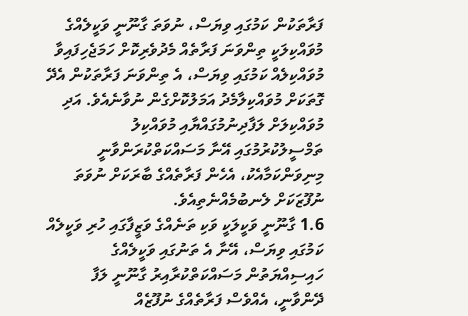ފަރާތަކުން ކަމުގައި ވިޔަސް، ނުވަތަ ގާނޫނީ ވަކީލެއްގެ މުވައްކިލަކީ ތިންވަނަ ފަރާތެއް މެދުވެރިކޮށް ހަމަޖެހިފައިވާ މުވައްކިލެއް ކަމުގައި ވިޔަސް، އެ ތިންވަނަ ފަރާތަކުން އެދޭ ގޮތަކަށް މުވައްކިލާމެދު އަމަލުކޮށްގެން ނުވާނެއެވެ. އަދި މުވައްކިލަށް ލަފާދިނުމުގައްޔާއި މުވައްކިލު ތަމްސީލުކުރުމުގައި އޭނާ މަސައްކަތްކުރަންވާނީ މިނިވަންކަމާއެކު، އެހެން ފަރާތެއްގެ ބާރަކަށް ނުވަތަ ނުފޫޒަކަށް ލެނބުމެއްނެތިއެވެ.
1.6 ގާނޫނީ ވަކީލަކީ ވަކި ތަނެއްގެ ވަޒީފާގައި ހުރި ވަކީލެއް ކަމުގައި ވިޔަސް، އޭނާ އެ ތަނުގައި ވަކީލެއްގެ ހައިސިއްޔަތުން މަސައްކަތްކުރާއިރު ގާނޫނީ ލަފާ ދޭންވާނީ، އެއްވެސް ފަރާތެއްގެ ނުފޫޒެއް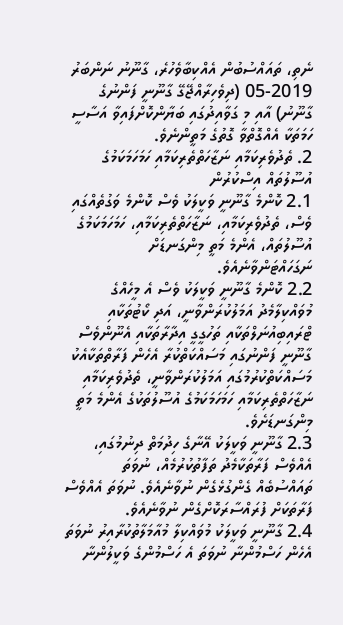ނެތި، ތައައްސުބުން އެއްކިބާވެހުރެ، ގާނޫނު ނަންބަރު 2019-05 (ދިވެހިރާއްޖޭގޭ ގާނޫނީ ފަންނުގެ ގާނޫނު) އާއި މި ގަވާއިދުގައި ބަޔާންކޮށްފައިވާ އަސާސީ ހަމަތަކާ އެއްގޮތްވާ ގޮތުގެ މަތީންނެވެ.
2. ތެދުވެރިކަމާއި ނަޒާހަތްތެރިކަމާއި ހަމަހަމަކަމުގެ އުސޫލުތައް އިސްކުރުން
2.1 ކޮންމެ ގާނޫނީ ވަކީލަކު ވެސް ކޮންމެ ވަގުތެއްގައި ވެސް، ތެދުވެރިކަމާއި، ނަޒާހަތްތެރިކަމާއި، ހަމަހަމަކަމުގެ އުސޫލުތައް، އެންމެ މަތީ މިންގަނޑަށް ނަގަހައްޓަންވާނެއެވެ.
2.2 ކޮންމެ ގާނޫނީ ވަކީލަކު ވެސް އެ މީހެއްގެ މުވައްކިލާމެދު އަމަލުކުރަންވާނީ، އަދި ކޯޓުތަކާއި ޓްރައިބިއުނަލްތަކާއި ތަހުގީގީ އިދާރާތަކާއި އެނޫންވެސް ގާނޫނީ ފަންނުގައި މަސައްކަތްކުރާ އެހެން ފަރާތްތަކާއެކު މަސައްކަތްކުރުމުގައި އަމަލުކުރަންވާނީ، ތެދުވެރިކަމާއި ނަޒާހަތްތެރިކަމާއި ހަމަހަމަކަމުގެ އުސޫލުތަކުގެ އެންމެ މަތީ މިންގަނޑަށެވެ.
2.3 ގާނޫނީ ވަކީލަކު އޭނާގެ ހިދުމަތް ދިނުމުގައި، އެއްވެސް ފަރާތަކާމެދު ތަފާތުކުރުމެއް، ނުވަތަ ތައައްސުބެއް ގެންގުޅެގެން ނުވާނެއެވެ. ނުވަތަ އެއްވެސް ފަރާތަކަށް ފުރައްސާރަކޮށްގެން ނުވާނެއެވެ.
2.4 ގާނޫނީ ވަކީލަކު މުވައްކިލާ މުއާމަލާތުކުރާއިރު ނުވަތަ އެހެން ހަސްމުންނާ ނުވަތަ އެ ހަސްމުންގެ ވަކީލުންނާ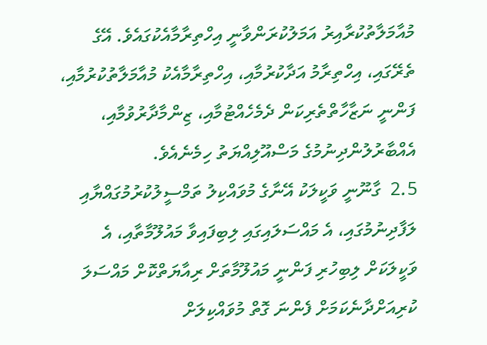މުއާމަލާތުކުރާއިރު އަމަލުކުރަންވާނީ އިހްތިރާމާއެކުގައެވެ. އޭގެ ތެރޭގައި، އިހްތިރާމު އަދާކުރުމާއި، އިހްތިރާމާއެކު މުއާމަލާތުކުރުމާއި، ފަންނީ ނަޒާހާތްތެރިކަން ދެމެހެއްޓުމާއި، ޒިންމާދާރުވުމާއި، އެއްބާރުލުންދިނުމުގެ މަސްއޫލިއްޔަތު ހިމެނެއެވެ.
2.5  ގާނޫނީ ވަކީލަކު އޭނާގެ މުވައްކިލު ތަމްސީލުކުރުމުގައްޔާއި ލަފާދިނުމުގައި، އެ މައްސަލައިގައި ލިބިފައިވާ މައުލޫމާތާއި، އެ ވަކީލަކަށް ލިބިހުރި ފަންނީ މައުލޫމާތަށް ރިއާޔަތްކޮށް މައްސަލަ ކުރިއަށްދާނެކަމަށް ފެންނަ ގޮތް މުވައްކިލަށް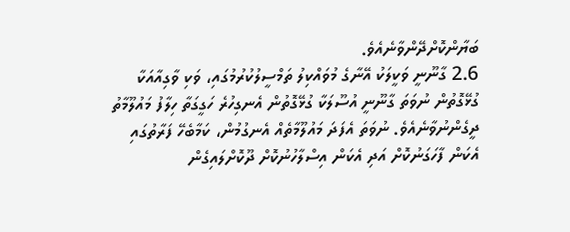ބަޔާންކޮށްދޭންވާނެއެވެ.
2.6 ގާނޫނީ ވަކީލަކު އޭނާގެ މުވައްކިލު ތަމްސީލުކުރުމުގައި، ވަކި ވާގިއާއަކާ ގުޅޭގޮތުން ނުވަތަ ގާނޫނީ އުސޫލަކާ ގުޅޭގޮތުން އެނގިހުރެ ހަގީގަތާ ހިލާފު މައުލޫމާތު ދީގެންނުވާނެއެވެ. ނުވަތަ އެފަދަ މައުލޫމާތެއް އެނގުމުން، ކަމާބެހޭ ފަރާތުގައި އެކަން ފާހަގަނުކޮށް އަދި އެކަން އިސްލާހުނުކޮށް ދޫކޮށްލައިގެން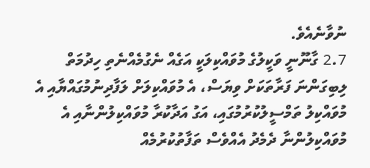ނުވާނެއެވެ.
2.7 ގާނޫނީ ވަކީލުގެ މުވައްކިލަކީ އަގެއް ނެގުމެއްނެތި ހިދުމަތް ލިބިގަންނަ ފަރާތަކަށް ވިޔަސް، އެ މުވައްކިލަށް ލަފާދިނުމުގައްޔާއި އެ މުވައްކިލު ތަމްސީލުކުރުމުގައި، އަގު އަދާކުރާ މުވައްކިލުންނާއި އެ މުވައްކިލުންނާ ދެމެދު އެއްވެސް ތަފާތުކުރުމެއް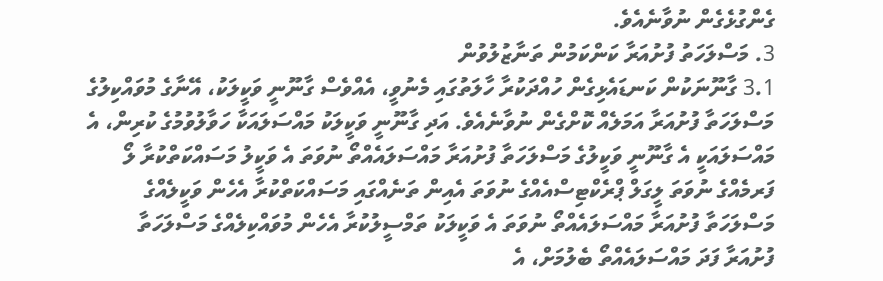ގެންގުޅެގެން ނުވާނެއެވެ.
3. މަސްލަހަތު ފުށުއަރާ ކަންކަމުން ތަނާޒުލުވުން
3.1 ގާނޫނަކުން ކަނޑައެޅިގެން ހުއްދަކުރާ ހާލަތުގައި މެނުވީ، އެއްވެސް ގާނޫނީ ވަކީލަކު، އޭނާގެ މުވައްކިލުގެ މަސްލަހަތާ ފުށުއަރާ އަމަލެއް ކޮށްގެން ނުވާނެއެވެ. އަދި ގާނޫނީ ވަކީލަކު މައްސަލައަކާ ހަވާލުވުމުގެ ކުރިން، އެ މައްސަލައަކީ އެ ގާނޫނީ ވަކީލުގެ މަސްލަހަތާ ފުށުއަރާ މައްސަލައެއްތޯ ނުވަތަ އެ ވަކީލު މަސައްކަތްކުރާ ލޯ ފަރމެއްގެ ނުވަތަ ލީގަލް ޕްރެކްޓިސްއެއްގެ ނުވަތަ އެއިން ތަނެއްގައި މަސައްކަތްކުރާ އެހެން ވަކީލެއްގެ މަސްލަހަތާ ފުށުއަރާ މައްސަލައެއްތޯ ނުވަތަ އެ ވަކީލަކު ތަމްސީލުކުރާ އެހެން މުވައްކިލެއްގެ މަސްލަހަތާ ފުށުއަރާ ފަދަ މައްސަލައެއްތޯ ބެލުމަށް، އެ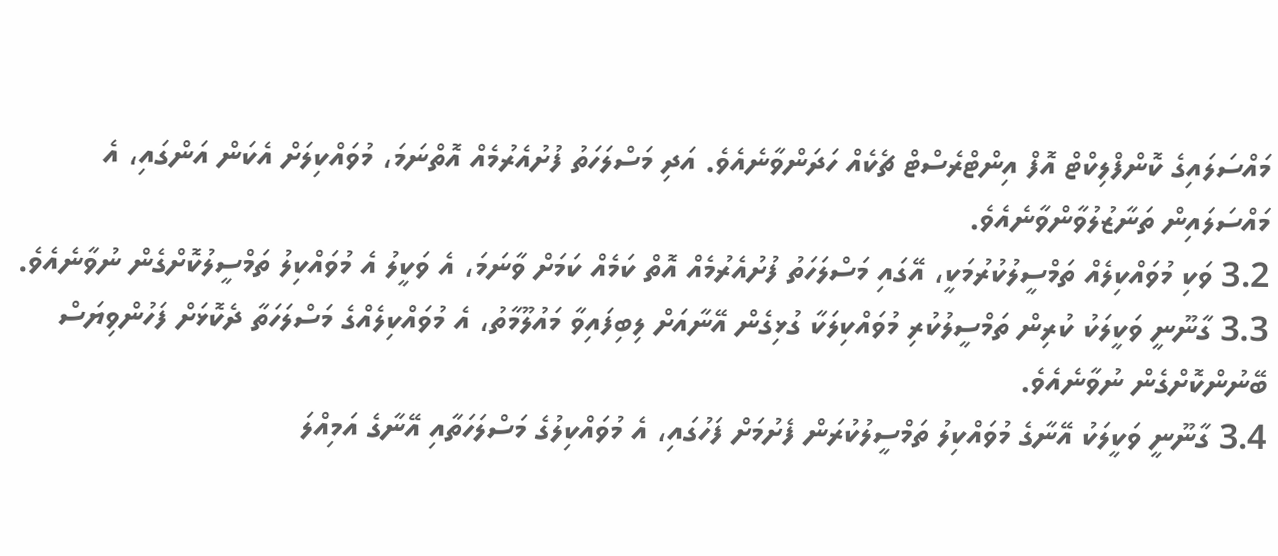މައްސަލައިގެ ކޮންފްލިކްޓް އޮފް އިންޓްރެސްޓް ޗެކެއް ހަދަންވާނެއެވެ. އަދި މަސްލަހަތު ފުށުއެރުމެއް އޮތްނަމަ، މުވައްކިލަށް އެކަން އަންގައި، އެ މައްސަލައިން ތަނާޒުލުވާންވާނެއެވެ.
3.2 ވަކި މުވައްކިލެއް ތަމްސީލުކުރުމަކީ، އޭގައި މަސްލަހަތު ފުށުއެރުމެއް އޮތް ކަމެއް ކަމަށް ވާނަމަ، އެ ވަކީލު އެ މުވައްކިލު ތަމްސީލުކޮށްގެން ނުވާނެއެވެ.
3.3 ގާނޫނީ ވަކީލަކު ކުރިން ތަމްސީލުކުރި މުވައްކިލަކާ ގުޅިގެން އޭނާއަށް ލިބިފައިވާ މައުލޫމާތު، އެ މުވައްކިލެއްގެ މަސްލަހަތާ ދެކޮޅަށް ފަހުންވިޔަސް ބޭނުންކޮށްގެން ނުވާނެއެވެ.
3.4 ގާނޫނީ ވަކީލަކު އޭނާގެ މުވައްކިލު ތަމްސީލުކުރަން ފެށުމަށް ފަހުގައި، އެ މުވައްކިލުގެ މަސްލަހަތާއި އޭނާގެ އަމިއްލަ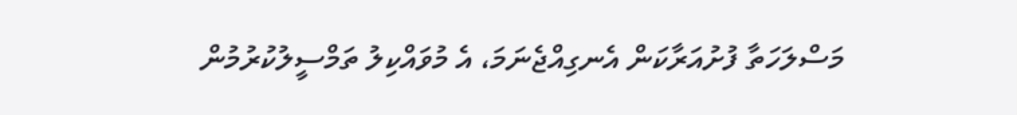މަސްލަހަތާ ފުށުއަރާކަން އެނގިއްޖެނަމަ، އެ މުވައްކިލު ތަމްސީލުކުރުމުން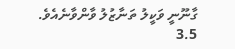ގާނޫނީ ވަކީލު ތަނާޒުލު ވާންވާނެއެވެ.
3.5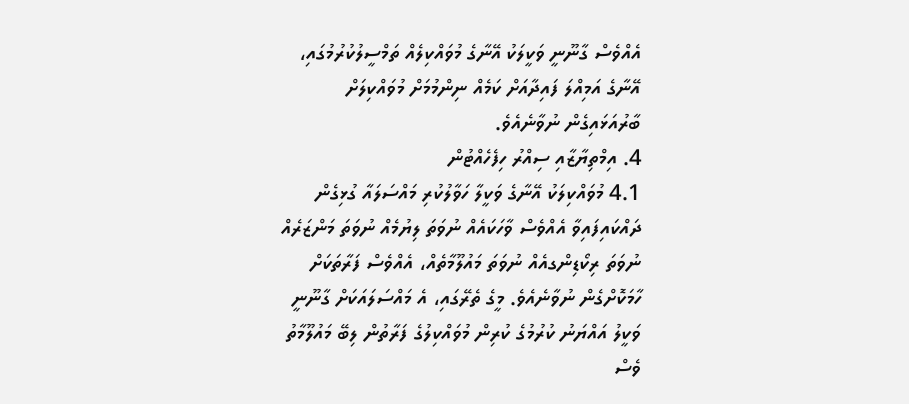އެއްވެސް ގާނޫނީ ވަކީލަކު އޭނާގެ މުވައްކިލެއް ތަމްސީލުކުރުމުގައި، އޭނާގެ އަމިއްލަ ފައިދާއަށް ކަމެއް ނިންމުމަށް މުވައްކިލަށް ބާރުއަޅައިގެން ނުވާނެއެވެ.
4. އިމްތިޔާޒާއި ސިއްރު ހިފެހެއްޓުން
4.1 މުވައްކިލަކު އޭނާގެ ވަކީލާ ހަވާލުކުރި މައްސަލައާ ގުޅިގެން ދައްކައިފައިވާ އެއްވެސް ވާހަކައެއް ނުވަތަ ލިޔުމެއް ނުވަތަ މަންޒަރެއް ނުވަތަ ރިކޯޑިންގއެއް ނުވަތަ މައުލޫމާތެއް، އެއްވެސް ފަރާތަކަށް ހާމަކޮށްގެން ނުވާނެއެވެ. މީގެ ތެރޭގައި، އެ މައްސަލައަކަށް ގާނޫނީ ވަކީލު އައްޔަނު ކުރުމުގެ ކުރިން މުވައްކިލުގެ ފަރާތުން ލިބޭ މައުލޫމާތު ވެސް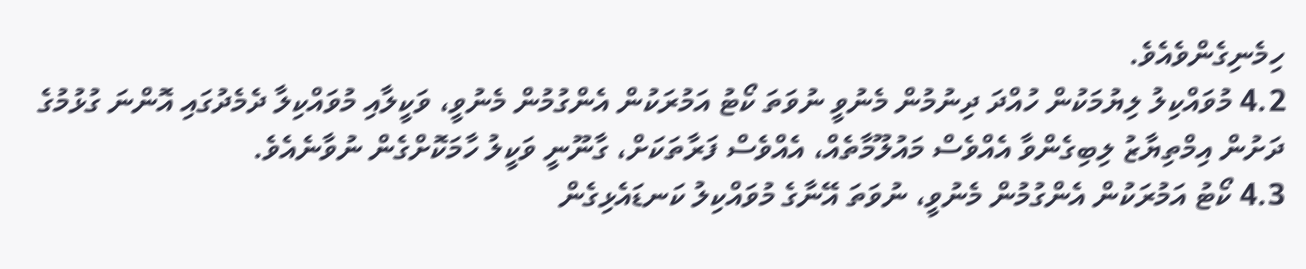ހިމެނިގެންވެއެވެ.
4.2 މުވައްކިލު ލިޔުމަކުން ހުއްދަ ދިނުމުން މެނުވީ ނުވަތަ ކޯޓު އަމުރަކުން އެންގުމުން މެނުވީ، ވަކީލާއި މުވައްކިލާ ދެމެދުގައި އޮންނަ ގުޅުމުގެ ދަށުން އިމްތިޔާޒު ލިބިގެންވާ އެއްވެސް މައުލޫމާތެއް، އެއްވެސް ފަރާތަކަށް، ގާނޫނީ ވަކީލު ހާމަކޮށްގެން ނުވާނެއެވެ.
4.3 ކޯޓު އަމުރަކުން އެންގުމުން މެނުވީ، ނުވަތަ އޭނާގެ މުވައްކިލު ކަނޑައެޅިގެން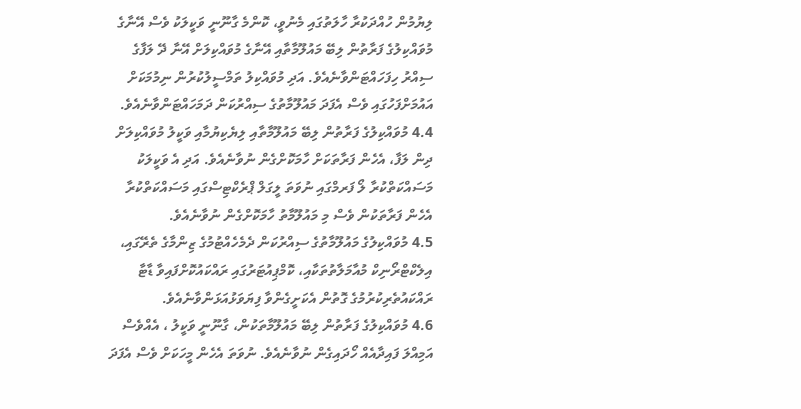ލިޔުމުން ހުއްދަކުރާ ހާލަތުގައި މެނުވީ، ކޮންމެ ގާނޫނީ ވަކީލަކު ވެސް އޭނާގެ މުވައްކިލުގެ ފަރާތުން ލިބޭ މައުލޫމާތާއި އޭނާގެ މުވައްކިލަށް އޭނާ ދޭ ލަފާގެ ސިއްރު ހިފަހައްޓަންވާނެއެވެ. އަދި މުވައްކިލު ތަމްސީލުކުރުން ނިމުމަކަށް އައުމަށްފަހުގައި ވެސް އެފަދަ މައުލޫމާތުގެ ސިއްރުކަން ދަމަހައްޓަންވާނެއެވެ.
4.4 މުވައްކިލުގެ ފަރާތުން ލިބޭ މައުލޫމާތާއި ލިޔެކިޔުމާއި ވަކީލު މުވައްކިލަށް ދިން ލަފާ، އެހެން ފަރާތަކަށް ހާމަކޮށްގެން ނުވާނެއެވެ. އަދި އެ ވަކީލަކު މަސައްކަތްކުރާ ލޯ ފަރމްގައި ނުވަތަ ލީގަލް ޕްރެކްޓިސްގައި މަސައްކަތްކުރާ އެހެން ފަރާތަކުން ވެސް މި މައުލޫމާތު ހާމަކޮށްގެން ނުވާނެއެވެ.
4.5 މުވައްކިލުގެ މައުލޫމާތުގެ ސިއްރުކަން ދެމެހެއްޓުމުގެ ޒިންމާގެ ތެރޭގައި، އިލެކްޓްރޯނިކް މުއާމަލާތުތަކާއި، ކޮމްޕިއުޓަރުގައި ރައްކައުކޮށްފައިވާ ޑާޓާ ރައްކައުތެރިކުރުމުގެ ގޮތުން އެކަށީގެންވާ ފިޔަވަޅުއަޅަންވާނެއެވެ.
4.6 މުވައްކިލުގެ ފަރާތުން ލިބޭ މައުލޫމާތަކުން، ގާނޫނީ ވަކީލު ، އެއްވެސް އަމިއްލަ ފައިދާއެއް ހޯދައިގެން ނުވާނެއެވެ. ނުވަތަ އެހެން މީހަކަށް ވެސް އެފަދަ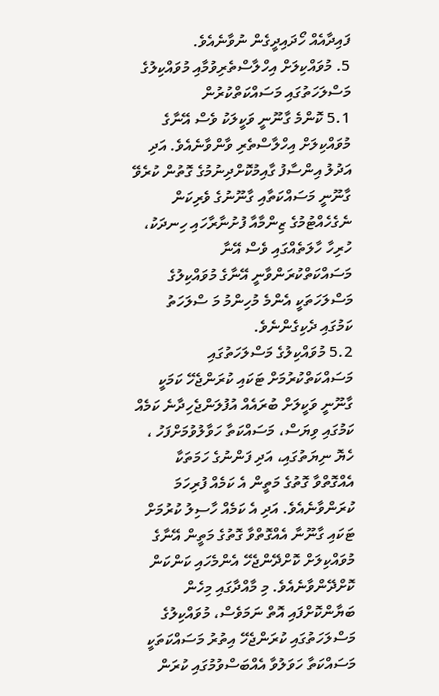ފައިދާއެއް ހޯދައިދީގެން ނުވާނެއެވެ.
5. މުވައްކިލަށް އިހްލާސްތެރިވުމާއި މުވައްކިލުގެ މަސްލަހަތުގައި މަސައްކަތްކުރުން
5.1 ކޮންމެ ގާނޫނީ ވަކީލަކު ވެސް އޭނާގެ މުވައްކިލަށް އިހްލާސްތެރި ވާންވާނެއެވެ. އަދި އަދުލު އިންސާފު ގާއިމުކޮށްދިނުމުގެ ގޮތުން ކުރެވޭ ގާނޫނީ މަސައްކަތާއި ގާނޫނުގެ ވެރިކަން ނެގެހެއްޓުމުގެ ޒިންމާއާ ފުށުނާރާހައި ހިނދަކު، ހުރިހާ ހާލަތެއްގައި ވެސް އޭނާ މަސައްކަތްކުރަންވާނީ އޭނާގެ މުވައްކިލުގެ މަސްލަހަތަކީ އެންމެ މުހިންމު މަ ސްލަހަތު ކަމުގައި ދެކިގެންނެވެ.
5.2 މުވައްކިލުގެ މަސްލަހަތުގައި މަސައްކަތްކުރުމަށް ޓަކައި ކުރަންޖެހޭ ކަމަކީ ގާނޫނީ ވަކީލަށް ބުރައެއް އުފުލަންޖެހިދާނެ ކަމެއް ކަމުގައި ވިޔަސް، މަސައްކަތާ ހަވާލުވުމަށްފަހު ، ހެޔޮ ނިޔަތުގައި، އަދި ފަންނުގެ ހަމަތަކާ އެއްގޮތްވާ ގޮތުގެ މަތީން އެ ކަމެއް ފުރިހަމަ ކުރަންވާނެއެވެ. އަދި އެ ކަމެއް ހާސިލު ކުރުމަށް ޓަކައި ގާނޫނާ އެއްގޮތްވާ ގޮތުގެ މަތީން އޭނާގެ މުވައްކިލަށް ކޮށްދޭންޖެހޭ އެންމެހައި ކަންކަން ކޮށްދޭންވާނެއެވެ. މި މާއްދާގައި މިހެން ބަޔާންކޮށްފައި އޮތް ނަމަވެސް، މުވައްކިލުގެ މަސްލަހަތުގައި ކުރަންޖެހޭ އިތުރު މަސައްކަތަކީ މަސައްކަތާ ހަވަލުވާ އެއްބަސްވުމުގައި ކުރަން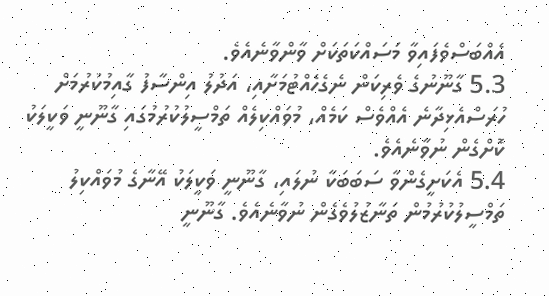އެއްބަސްވެފައިވާ މަސައްކަތަކަށް ވާންވާނެއެވެ.
5.3 ގާނޫނުގެ ވެރިކަން ނެގެހެއްޓުމަށާއި، އަދުލު އިންސާފު ގާއިމުކުރުމަށް ހުރަސްއެޅިދާނެ އެއްވެސް ކަމެއް، މުވައްކިލެއް ތަމްސީލުކުރުމުގައި ގާނޫނީ ވަކީލަކު ކޮށްގެން ނުވާނެއެވެ.
5.4 އެކަށީގެންވާ ސަބަބަކާ ނުލައި، ގާނޫނީ ވަކީލަކު އޭނާގެ މުވައްކިލު ތަމްސީލުކުރުމުން ތަނާޒުލުވެގެން ނުވާނެއެވެ. ގާނޫނީ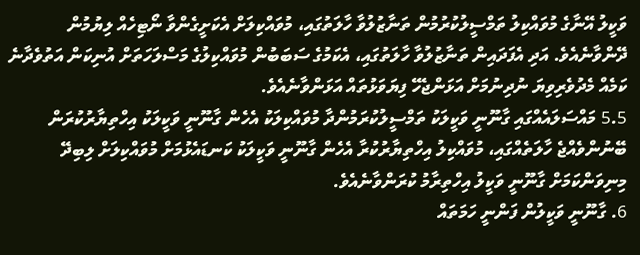ވަކީލު އޭނާގެ މުވައްކިލު ތަމްސީލުކުރުމުން ތަނާޒުލުވާ ހާލަތުގައި، މުވައްކިލަށް އެކަށީގެންވާ ނޯޓިހެއް ލިޔުމުން ދޭންވާނެއެވެ. އަދި އެފަދައިން ތަނާޒުލުވާ ހާލަތުގައި، އެކަމުގެ ސަބަބުން މުވައްކިލުގެ މަސްލަހަތަށް އުނިކަން އަތުވެދާނެ ކަމެއް މެދުވެރިވިޔަ ނުދިނުމަށް އަޅަންޖެހޭ ފިޔަވަޅުތައް އަޅަންވާނެއެވެ.
5.5 މައްސަލައެއްގައި ގާނޫނީ ވަކީލަކު ތަމްސީލުކުރަމުންދާ މުވައްކިލަކު އެހެން ގާނޫނީ ވަކީލަކު އިހްތިޔާރުކުރަން ބޭނުންވެއްޖެ ހާލަތެއްގައި، މުވައްކިލު އިހްތިޔާރުކުރާ އެހެން ގާނޫނީ ވަކީލަކު ކަނޑައެޅުމަށް މުވައްކިލަށް ލިބިދޭ މިނިވަންކަމަށް ގާނޫނީ ވަކީލު އިހްތިރާމު ކުރަންވާނެއެވެ.
6. ގާނޫނީ ވަކީލުން ފަންނީ ހަމަތައް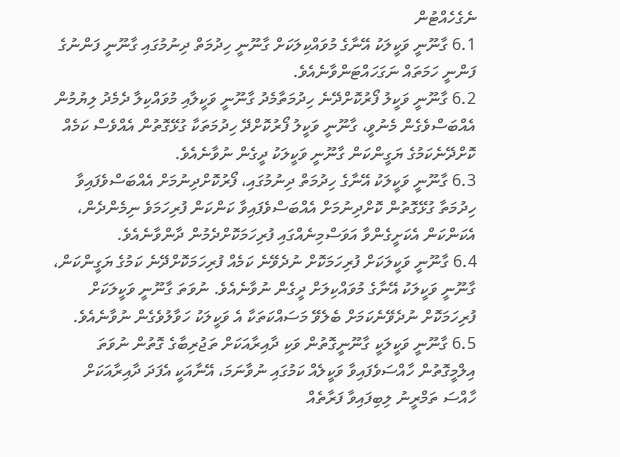ނެގެހެއްޓުން
6.1 ގާނޫނީ ވަކީލަކު އޭނާގެ މުވައްކިލަކަށް ގާނޫނީ ހިދުމަތް ދިނުމުގައި ގާނޫނީ ފަންނުގެ ފަންނީ ހަމަތައް ނަގަހައްޓަންވާނެއެވެ.
6.2 ގާނޫނީ ވަކީލު ފޯރުކޮށްދޭނެ ހިދުމަތާމެދު ގާނޫނީ ވަކީލާއި މުވައްކިލާ ދެމެދު ލިޔުމުން އެއްބަސްވެގެން މެނުވީ، ގާނޫނީ ވަކީލު ފޯރުކޮށްދޭ ހިދުމަތަކާ ގުޅޭގޮތުން އެއްވެސް ކަމެއް ކޮށްދޭނެކަމުގެ ޔަގީންކަން ގާނޫނީ ވަކީލަކު ދީގެން ނުވާނެއެވެ.
6.3 ގާނޫނީ ވަކީލަކު އޭނާގެ ހިދުމަތް ދިނުމުގައި، ފޯރުކޮށްދިނުމަށް އެއްބަސްވެފައިވާ ހިދުމަތާ ގުޅޭގޮތުން ކޮށްދިނުމަށް އެއްބަސްވެފައިވާ ކަންކަން ފުރިހަމަވެ ނިމެންދެން، އެކަންކަން އެކަށީގެންވާ އަވަސްމިނެއްގައި ފުރިހަމަކޮށްދެމުން ދާންވާނެއެވެ.
6.4 ގާނޫނީ ވަކީލަކަށް ފުރިހަމަކޮށް ނުދެވޭނެ ކަމެއް ފުރިހަމަކޮށްދޭނެ ކަމުގެ ޔަގީންކަން، ގާނޫނީ ވަކީލަކު އޭނާގެ މުވައްކިލަށް ދީގެން ނުވާނެއެވެ. ނުވަތަ ގާނޫނީ ވަކީލަކަށް ފުރިހަމަކޮށް ނުދެވޭނެކަމަށް ބެލެވޭ މަސައްކަތަކާ އެ ވަކީލަކު ހަވާލުވެގެން ނުވާނެއެވެ.
6.5 ގާނޫނީ ވަކީލަކީ ގާނޫނީގޮތުން ވަކި ދާއިރާއަކަށް ތަޖުރިބާގެ ގޮތުން ނުވަތަ އިލްމީގޮތުން ހާއްސަވެފައިވާ ވަކީލެއް ކަމުގައި ނުވާނަމަ، އޭނާއަކީ އެފަދަ ދާއިރާއަކަށް ހާއްސަ ތަމްރީނު ލިބިފައިވާ ފަރާތެއް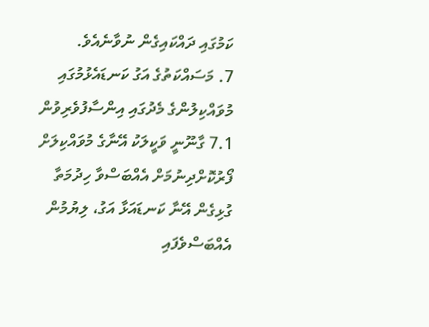ކަމުގައި ދައްކައިގެން ނުވާނެއެވެ.
7. މަސައްކަތުގެ އަގު ކަނޑައެޅުމުގައި މުވައްކިލުންގެ މެދުގައި އިންސާފުވެރިވުން
7.1 ގާނޫނީ ވަކީލަކު އޭނާގެ މުވައްކިލަށް ފޯރުކޮށްދިނުމަށް އެއްބަސްވާ ހިދުމަތާ ގުޅިގެން އޭނާ ކަނޑައަޅާ އަގު، ލިޔުމުން އެއްބަސްވެފައި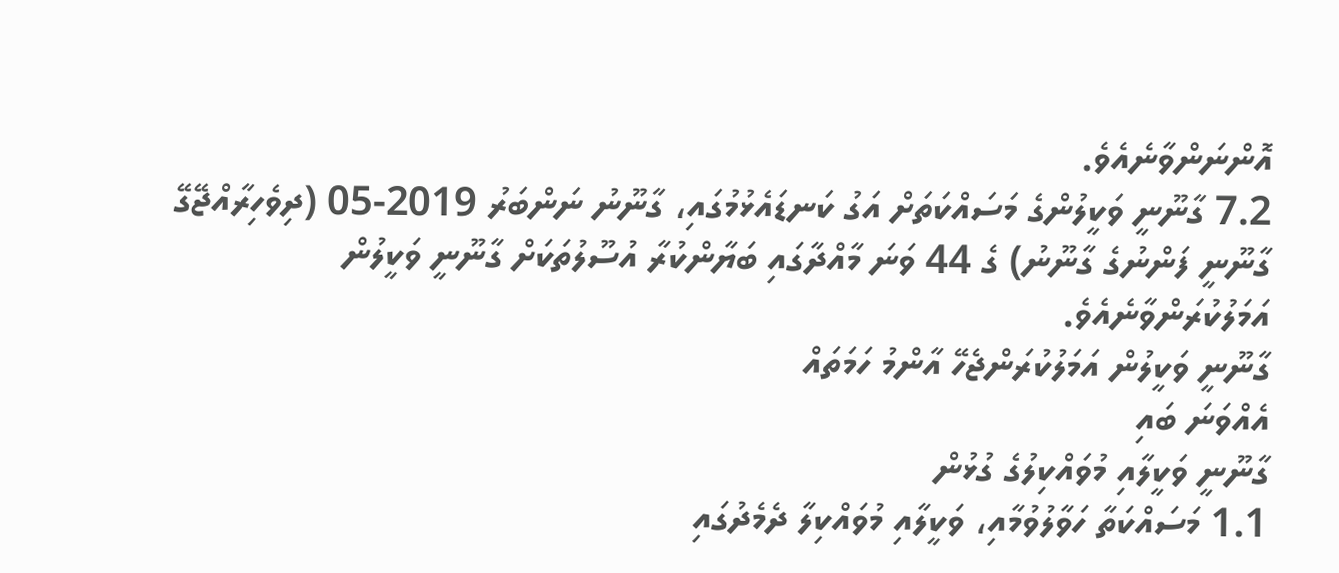އޮންނަންވާނެއެވެ.
7.2 ގާނޫނީ ވަކީލުންގެ މަސައްކަތަށް އަގު ކަނޑައެޅުމުގައި، ގާނޫނު ނަންބަރު 2019-05 (ދިވެހިރާއްޖޭގޭ ގާނޫނީ ފަންނުގެ ގާނޫނު) ގެ 44 ވަނަ މާއްދާގައި ބަޔާންކުރާ އުސޫލުތަކަށް ގާނޫނީ ވަކީލުން އަމަލުކުރަންވާނެއެވެ.
ގާނޫނީ ވަކީލުން އަމަލުކުރަންޖެހޭ އާންމު ހަމަތައް
އެއްވަނަ ބައި
ގާނޫނީ ވަކީލާއި މުވައްކިލުގެ ގުޅުން
1.1 މަސައްކަތާ ހަވާލުވުމާއި، ވަކީލާއި މުވައްކިލާ ދެމެދުގައި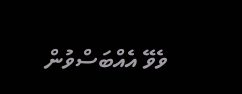ވެވޭ އެއްބަސްވުން